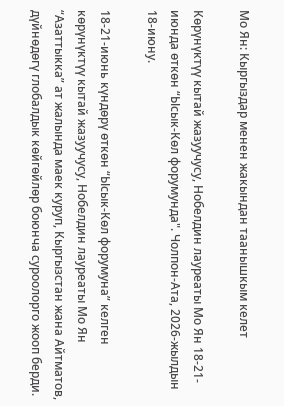Мо Ян: Кыргыздар менен жакындан таанышкым келет

Көрүнүктүү кытай жазуучусу, Нобелдин лауреаты Мо Ян 18-21-июнда өткөн “Ысык-Көл форумунда". Чолпон-Ата, 2026-жылдын 18-июну.

18-21-июнь күндөрү өткөн “Ысык-Көл форумуна” келген көрүнүктүү кытай жазуучусу, Нобелдин лауреаты Мо Ян “Азаттыкка” ат жалында маек куруп, Кыргызстан жана Айтматов, дүйнөдөгү глобалдык көйгөйлөр боюнча суроолорго жооп берди.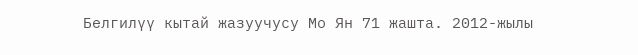Белгилүү кытай жазуучусу Мо Ян 71 жашта. 2012-жылы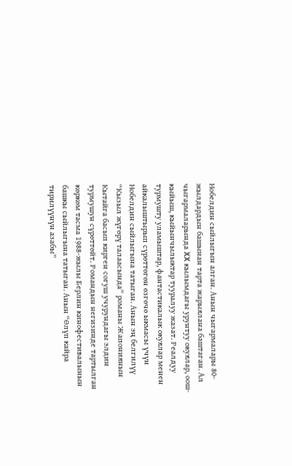Нобелдин сыйлыгын алган. Анын чыгармалары 80-жылдардын башынан тарта жарыялана баштаган. Ал чыгармаларында XX кылымдагы урунтуу окуялар, оош-кыйыш, кыйынчылыктар тууралуу жазат. Реалдуу турмушту уламыштар, фантастикалык окуялар менен айкалыштырып сүрөттөгөн өзгөчө ыкмасы үчүн Нобелдин сыйлыгына татыган. Анын эң белгилүү “Кызыл жүгөрү талаасында” романы Жапониянын Кытайга басып кирген согуш учурундагы элдин турмушун сүрөттөйт. Романдын негизинде тартылган көркөм тасма 1988-жылы Берлин кинофестивалынын башкы сыйлыгына татыган. Анын “Өлүп кайра тирилүүнүн азабы”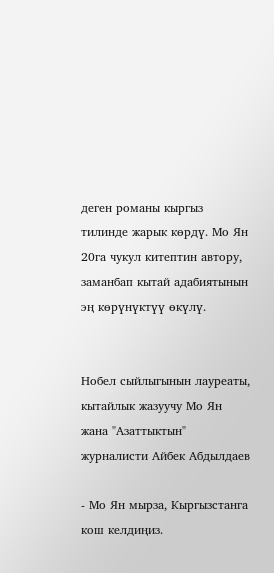деген романы кыргыз тилинде жарык көрдү. Мо Ян 20га чукул китептин автору, заманбап кытай адабиятынын эң көрүнүктүү өкүлү.


Нобел сыйлыгынын лауреаты, кытайлык жазуучу Мо Ян жана "Азаттыктын" журналисти Айбек Абдылдаев

- Мо Ян мырза, Кыргызстанга кош келдиңиз.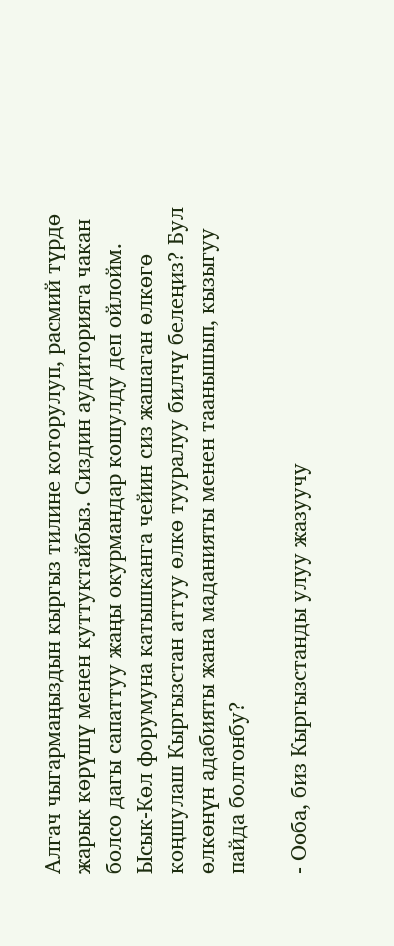Алгач чыгармаңыздын кыргыз тилине которулуп, расмий түрдө жарык көрүшү менен куттуктайбыз. Сиздин аудиторияга чакан болсо дагы сапаттуу жаңы окурмандар кошулду деп ойлойм. Ысык-Көл форумуна катышканга чейин сиз жашаган өлкөгө коңшулаш Кыргызстан аттуу өлкө тууралуу билчү белеңиз? Бул өлкөнүн адабияты жана маданияты менен таанышып, кызыгуу пайда болгонбу?

- Ооба, биз Кыргызстанды улуу жазуучу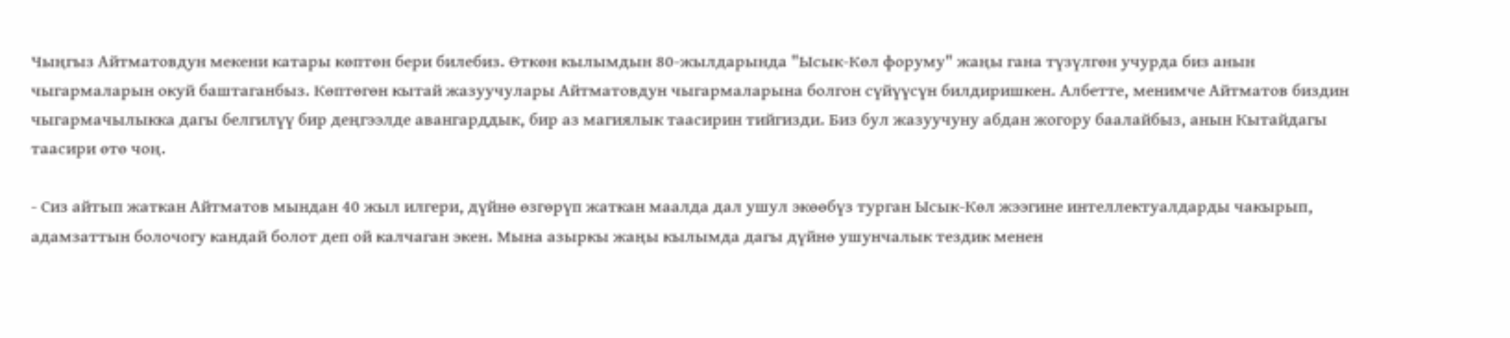Чыңгыз Айтматовдун мекени катары көптөн бери билебиз. Өткөн кылымдын 80-жылдарында "Ысык-Көл форуму" жаңы гана түзүлгөн учурда биз анын чыгармаларын окуй баштаганбыз. Көптөгөн кытай жазуучулары Айтматовдун чыгармаларына болгон сүйүүсүн билдиришкен. Албетте, менимче Айтматов биздин чыгармачылыкка дагы белгилүү бир деңгээлде авангарддык, бир аз магиялык таасирин тийгизди. Биз бул жазуучуну абдан жогору баалайбыз, анын Кытайдагы таасири өтө чоң.

- Сиз айтып жаткан Айтматов мындан 40 жыл илгери, дүйнө өзгөрүп жаткан маалда дал ушул экөөбүз турган Ысык-Көл жээгине интеллектуалдарды чакырып, адамзаттын болочогу кандай болот деп ой калчаган экен. Мына азыркы жаңы кылымда дагы дүйнө ушунчалык тездик менен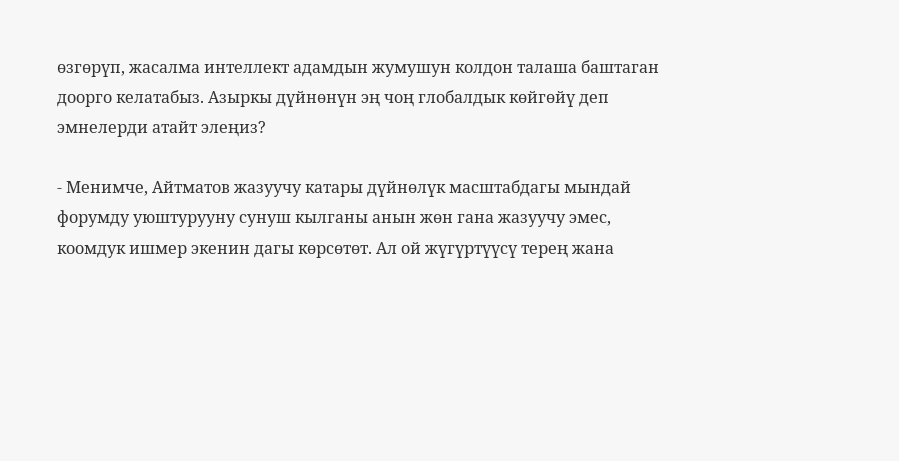өзгөрүп, жасалма интеллект адамдын жумушун колдон талаша баштаган доорго келатабыз. Азыркы дүйнөнүн эң чоң глобалдык көйгөйү деп эмнелерди атайт элеңиз?

- Менимче, Айтматов жазуучу катары дүйнөлүк масштабдагы мындай форумду уюштурууну сунуш кылганы анын жөн гана жазуучу эмес, коомдук ишмер экенин дагы көрсөтөт. Ал ой жүгүртүүсү терең жана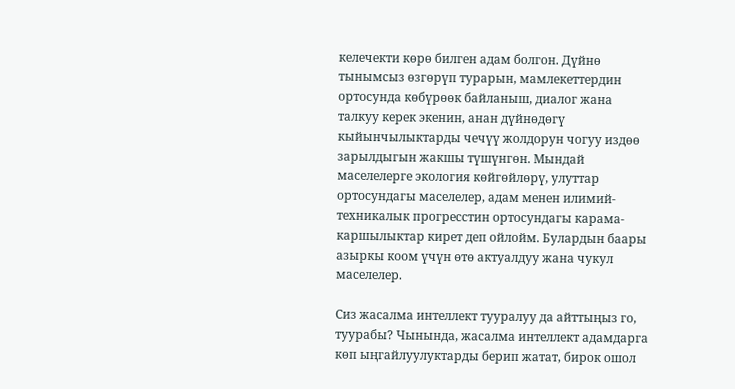келечекти көрө билген адам болгон. Дүйнө тынымсыз өзгөрүп турарын, мамлекеттердин ортосунда көбүрөөк байланыш, диалог жана талкуу керек экенин, анан дүйнөдөгү кыйынчылыктарды чечүү жолдорун чогуу издөө зарылдыгын жакшы түшүнгөн. Мындай маселелерге экология көйгөйлөрү, улуттар ортосундагы маселелер, адам менен илимий-техникалык прогресстин ортосундагы карама-каршылыктар кирет деп ойлойм. Булардын баары азыркы коом үчүн өтө актуалдуу жана чукул маселелер.

Сиз жасалма интеллект тууралуу да айттыңыз го, туурабы? Чынында, жасалма интеллект адамдарга көп ыңгайлуулуктарды берип жатат, бирок ошол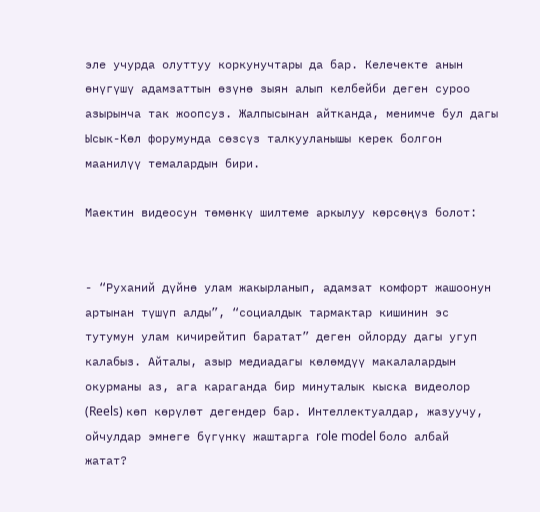эле учурда олуттуу коркунучтары да бар. Келечекте анын өнүгүшү адамзаттын өзүнө зыян алып келбейби деген суроо азырынча так жоопсуз. Жалпысынан айтканда, менимче бул дагы Ысык-Көл форумунда сөзсүз талкууланышы керек болгон маанилүү темалардын бири.

Маектин видеосун төмөнкү шилтеме аркылуу көрсөңүз болот:


- “Руханий дүйнө улам жакырланып, адамзат комфорт жашоонун артынан түшүп алды”, “социалдык тармактар кишинин эс тутумун улам кичирейтип баратат” деген ойлорду дагы угуп калабыз. Айталы, азыр медиадагы көлөмдүү макалалардын окурманы аз, ага караганда бир минуталык кыска видеолор (Reels) көп көрүлөт дегендер бар. Интеллектуалдар, жазуучу, ойчулдар эмнеге бүгүнкү жаштарга role model боло албай жатат?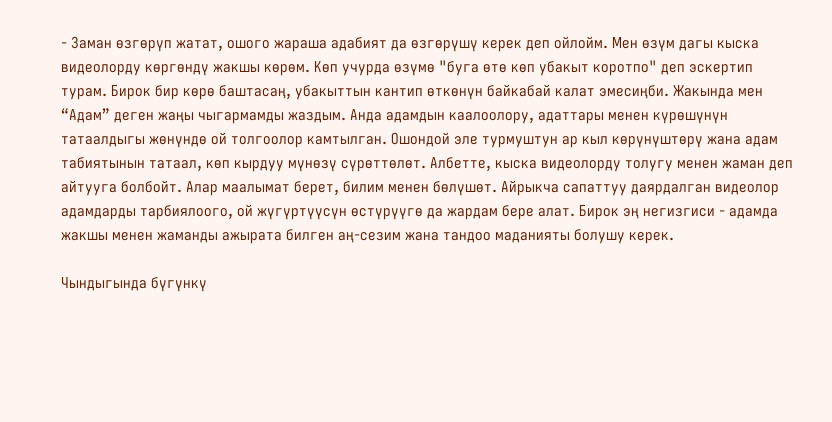- Заман өзгөрүп жатат, ошого жараша адабият да өзгөрүшү керек деп ойлойм. Мен өзүм дагы кыска видеолорду көргөндү жакшы көрөм. Көп учурда өзүмө "буга өтө көп убакыт коротпо" деп эскертип турам. Бирок бир көрө баштасаң, убакыттын кантип өткөнүн байкабай калат эмесиңби. Жакында мен “Адам” деген жаңы чыгармамды жаздым. Анда адамдын каалоолору, адаттары менен күрөшүнүн татаалдыгы жөнүндө ой толгоолор камтылган. Ошондой эле турмуштун ар кыл көрүнүштөрү жана адам табиятынын татаал, көп кырдуу мүнөзү сүрөттөлөт. Албетте, кыска видеолорду толугу менен жаман деп айтууга болбойт. Алар маалымат берет, билим менен бөлүшөт. Айрыкча сапаттуу даярдалган видеолор адамдарды тарбиялоого, ой жүгүртүүсүн өстүрүүгө да жардам бере алат. Бирок эң негизгиси - адамда жакшы менен жаманды ажырата билген аң-сезим жана тандоо маданияты болушу керек.

Чындыгында бүгүнкү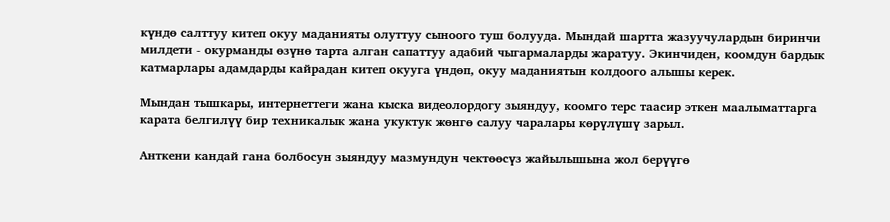күндө салттуу китеп окуу маданияты олуттуу сыноого туш болууда. Мындай шартта жазуучулардын биринчи милдети - окурманды өзүнө тарта алган сапаттуу адабий чыгармаларды жаратуу. Экинчиден, коомдун бардык катмарлары адамдарды кайрадан китеп окууга үндөп, окуу маданиятын колдоого алышы керек.

Мындан тышкары, интернеттеги жана кыска видеолордогу зыяндуу, коомго терс таасир эткен маалыматтарга карата белгилүү бир техникалык жана укуктук жөнгө салуу чаралары көрүлүшү зарыл.

Анткени кандай гана болбосун зыяндуу мазмундун чектөөсүз жайылышына жол берүүгө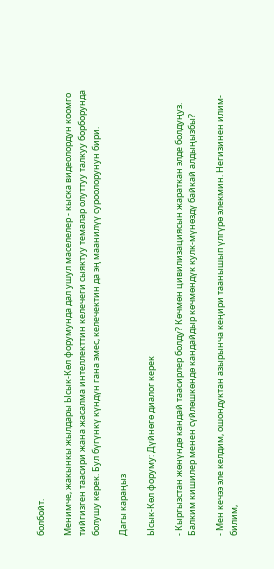болбойт.

Менимче, жакынкы жылдары Ысык-Көл форумунда дал ушул маселелер - кыска видеолордун коомго тийгизген таасири жана жасалма интеллекттин келечеги сыяктуу темалар олуттуу талкуу борборунда болушу керек. Бул бүгүнкү күндүн гана эмес, келечектин да эң маанилүү суроолорунун бири.

Дагы караңыз

Ысык-Көл форуму: Дүйнөгө диалог керек

- Кыргызстан жөнүндө кандай таасирлер болду? Көчмөн цивилизациясын жараткан элде болдуңуз. Балким кишилер менен сүйлөшкөндө кандайдыр көчмөндүк кулк-мүнөздү байкай алдыңызбы?

- Мен кечээ эле келдим, ошондуктан азырынча кеңири таанышып үлгүрө элекмин. Негизинен илим-билим,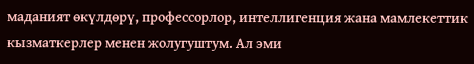маданият өкүлдөрү, профессорлор, интеллигенция жана мамлекеттик кызматкерлер менен жолугуштум. Ал эми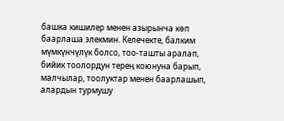башка кишилер менен азырынча көп баарлаша элекмин. Келечекте, балким мүмкүнчүлүк болсо, тоо-ташты аралап, бийик тоолордун терең коюнуна барып, малчылар, тоолуктар менен баарлашып, алардын турмушу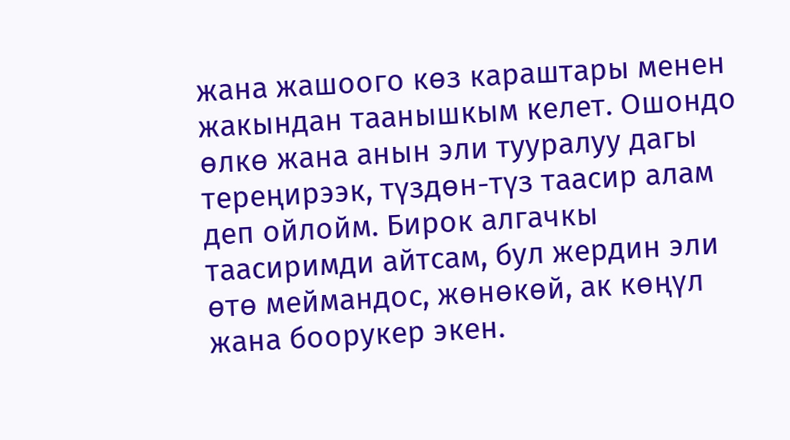жана жашоого көз караштары менен жакындан таанышкым келет. Ошондо өлкө жана анын эли тууралуу дагы тереңирээк, түздөн-түз таасир алам деп ойлойм. Бирок алгачкы таасиримди айтсам, бул жердин эли өтө меймандос, жөнөкөй, ак көңүл жана боорукер экен.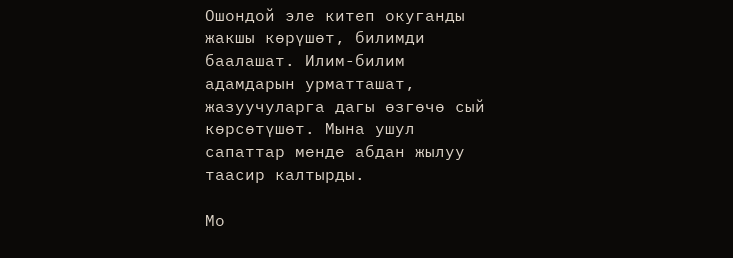Ошондой эле китеп окуганды жакшы көрүшөт, билимди баалашат. Илим-билим адамдарын урматташат, жазуучуларга дагы өзгөчө сый көрсөтүшөт. Мына ушул сапаттар менде абдан жылуу таасир калтырды.

Мо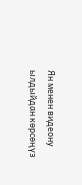Ян менен видеону ылдыйдан көрсөңүз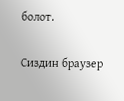болот.

Сиздин браузер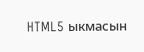HTML5 ыкмасын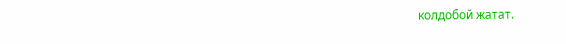колдобой жатат.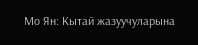Мо Ян: Кытай жазуучуларына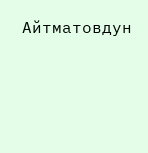Айтматовдун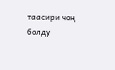таасири чоң болду